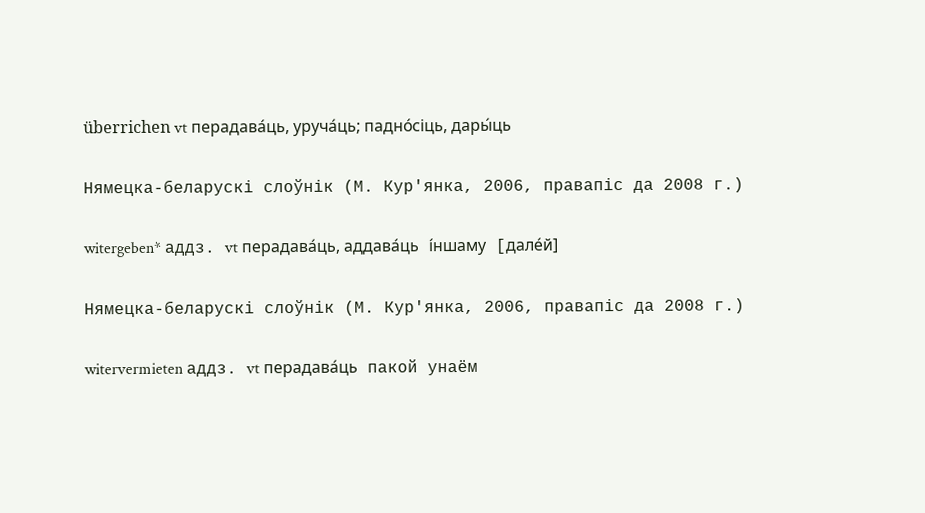überrichen vt перадава́ць, уруча́ць; падно́сіць, дары́ць

Нямецка-беларускі слоўнік (М. Кур'янка, 2006, правапіс да 2008 г.)

witergeben* аддз. vt перадава́ць, аддава́ць і́ншаму [дале́й]

Нямецка-беларускі слоўнік (М. Кур'янка, 2006, правапіс да 2008 г.)

witervermieten аддз. vt перадава́ць пакой унаём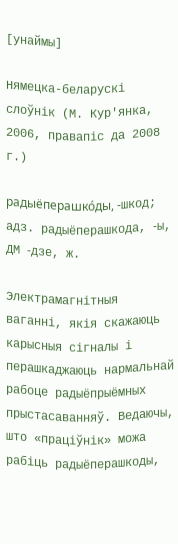[унаймы]

Нямецка-беларускі слоўнік (М. Кур'янка, 2006, правапіс да 2008 г.)

радыёперашко́ды, ‑шкод; адз. радыёперашкода, ‑ы, ДМ ‑дзе, ж.

Электрамагнітныя ваганні, якія скажаюць карысныя сігналы і перашкаджаюць нармальнай рабоце радыёпрыёмных прыстасаванняў. Ведаючы, што «праціўнік» можа рабіць радыёперашкоды,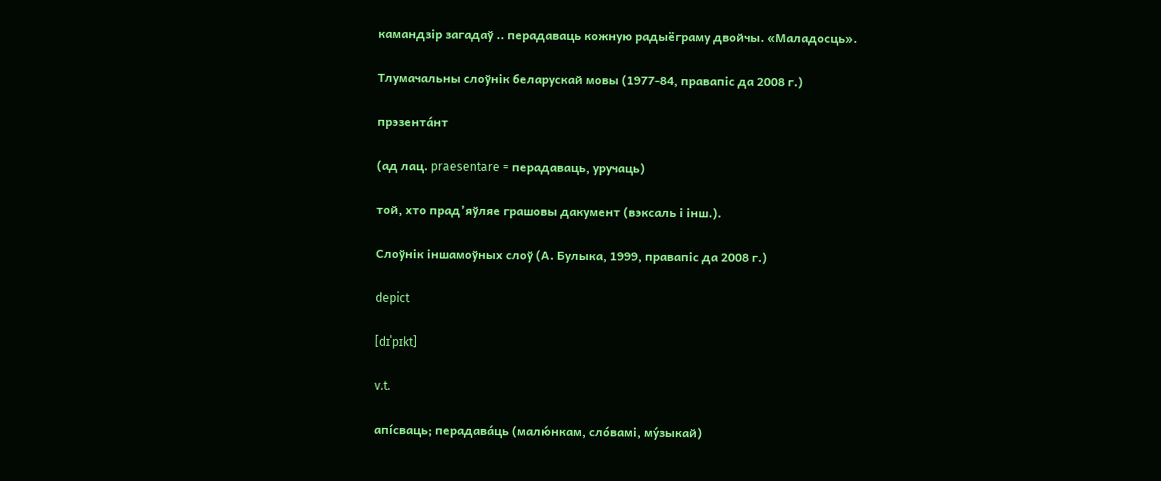камандзір загадаў .. перадаваць кожную радыёграму двойчы. «Маладосць».

Тлумачальны слоўнік беларускай мовы (1977-84, правапіс да 2008 г.)

прэзента́нт

(ад лац. praesentare = перадаваць, уручаць)

той, хто прад’яўляе грашовы дакумент (вэксаль і інш.).

Слоўнік іншамоўных слоў (А. Булыка, 1999, правапіс да 2008 г.)

depict

[dɪˈpɪkt]

v.t.

апі́сваць; перадава́ць (малю́нкам, сло́вамі, му́зыкай)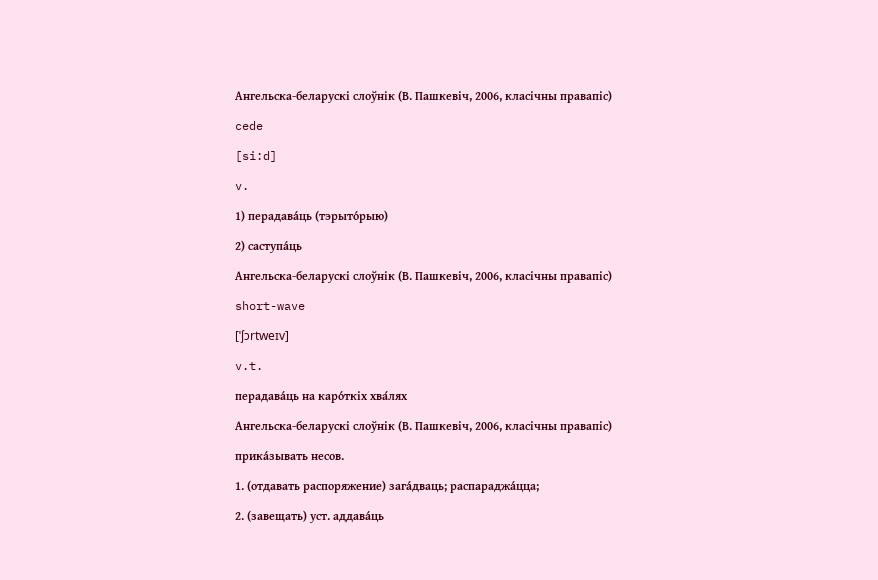Ангельска-беларускі слоўнік (В. Пашкевіч, 2006, класічны правапіс)

cede

[si:d]

v.

1) перадава́ць (тэрыто́рыю)

2) саступа́ць

Ангельска-беларускі слоўнік (В. Пашкевіч, 2006, класічны правапіс)

short-wave

[ˈʃɔrtweɪv]

v.t.

перадава́ць на каро́ткіх хва́лях

Ангельска-беларускі слоўнік (В. Пашкевіч, 2006, класічны правапіс)

прика́зывать несов.

1. (отдавать распоряжение) зага́дваць; распараджа́цца;

2. (завещать) уст. аддава́ць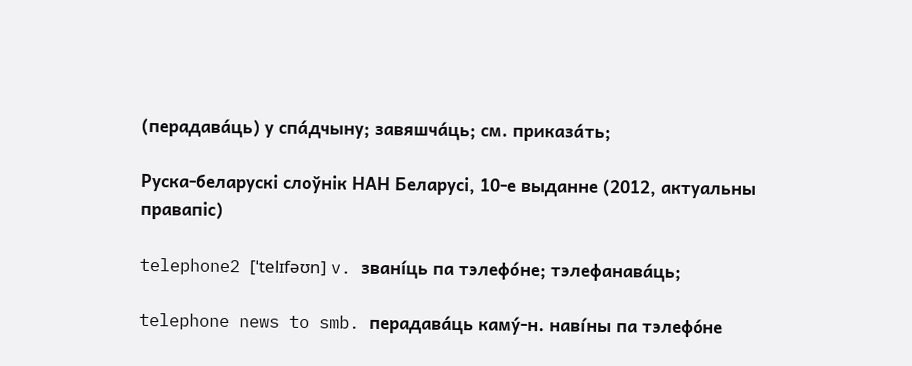(перадава́ць) у спа́дчыну; завяшча́ць; см. приказа́ть;

Руска-беларускі слоўнік НАН Беларусі, 10-е выданне (2012, актуальны правапіс)

telephone2 [ˈtelɪfəʊn] v. звані́ць па тэлефо́не; тэлефанава́ць;

telephone news to smb. перадава́ць каму́-н. наві́ны па тэлефо́не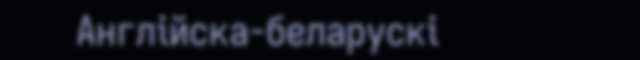Англійска-беларускі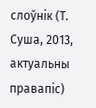слоўнік (Т. Суша, 2013, актуальны правапіс)